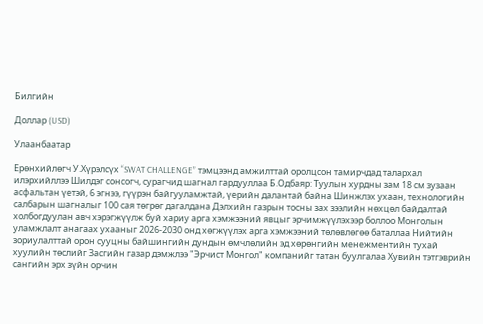Билгийн

Доллар (USD)

Улаанбаатар

Ерөнхийлөгч У.Хүрэлсүх “SWAT CHALLENGE” тэмцээнд амжилттай оролцсон тамирчдад талархал илэрхийллээ Шилдэг сонсогч, сурагчид шагнал гардууллаа Б.Одбаяр: Туулын хурдны зам 18 см зузаан асфальтан үетэй, 6 эгнээ, гүүрэн байгууламжтай, үерийн далантай байна Шинжлэх ухаан, технологийн салбарын шагналыг 100 сая төгрөг дагалдана Дэлхийн газрын тосны зах зээлийн нөхцөл байдалтай холбогдуулан авч хэрэгжүүлж буй хариу арга хэмжээний явцыг эрчимжүүлэхээр боллоо Монголын уламжлалт анагаах ухааныг 2026-2030 онд хөгжүүлэх арга хэмжээний төлөвлөгөө баталлаа Нийтийн зориулалттай орон сууцны байшингийн дундын өмчлөлийн эд хөрөнгийн менежментийн тухай хуулийн төслийг Засгийн газар дэмжлээ "Эрчист Монгол" компанийг татан буулгалаа Хувийн тэтгэврийн сангийн эрх зүйн орчин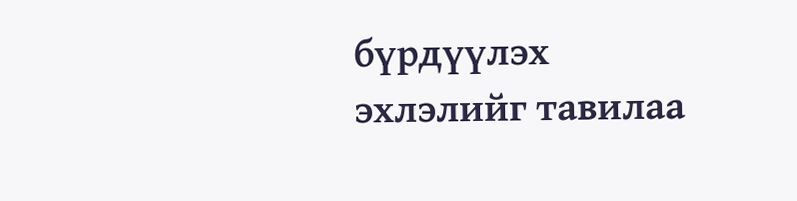бүрдүүлэх эхлэлийг тавилаа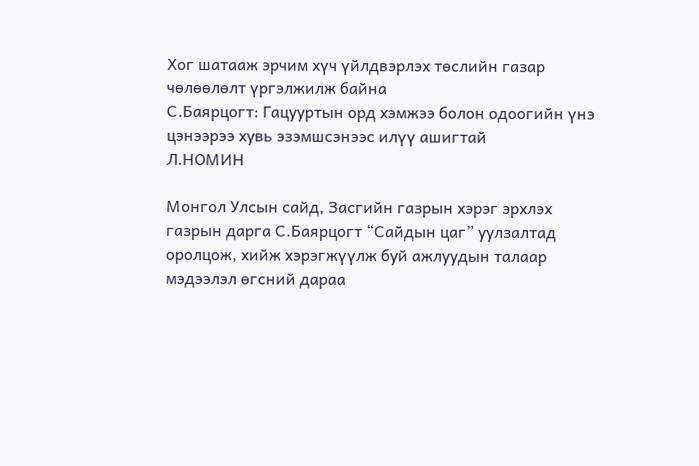Хог шатааж эрчим хүч үйлдвэрлэх төслийн газар чөлөөлөлт үргэлжилж байна
С.Баярцогт: Гацууртын орд хэмжээ болон одоогийн үнэ цэнээрээ хувь эзэмшсэнээс илүү ашигтай
Л.НОМИН

Монгол Улсын сайд, Засгийн газрын хэрэг эрхлэх газрын дарга С.Баярцогт “Сайдын цаг” уулзалтад оролцож, хийж хэрэгжүүлж буй ажлуудын талаар мэдээлэл өгсний дараа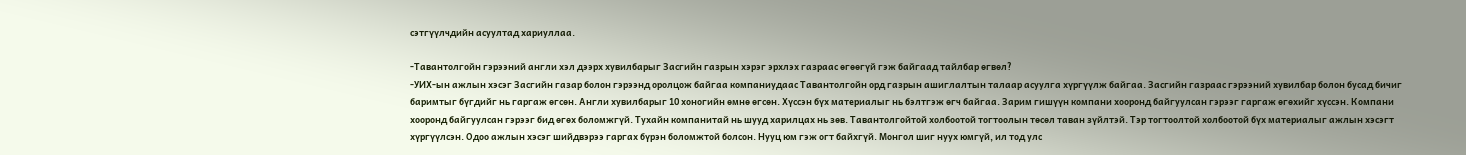сэтгүүлчдийн асуултад хариуллаа.

-Тавантолгойн гэрээний англи хэл дээрх хувилбарыг Засгийн газрын хэрэг эрхлэх газраас өгөөгүй гэж байгаад тайлбар өгвөл?
-УИХ-ын ажлын хэсэг Засгийн газар болон гэрээнд оролцож байгаа компаниудаас Тавантолгойн орд газрын ашиглалтын талаар асуулга хүргүүлж байгаа. Засгийн газраас гэрээний хувилбар болон бусад бичиг баримтыг бүгдийг нь гаргаж өгсөн. Англи хувилбарыг 10 хоногийн өмнө өгсөн. Хүссэн бүх материалыг нь бэлтгэж өгч байгаа. Зарим гишүүн компани хооронд байгуулсан гэрээг гаргаж өгөхийг хүссэн. Компани хооронд байгуулсан гэрээг бид өгөх боломжгүй. Тухайн компанитай нь шууд харилцах нь зөв. Тавантолгойтой холбоотой тогтоолын төсөл таван зүйлтэй. Тэр тогтоолтой холбоотой бүх материалыг ажлын хэсэгт хүргүүлсэн. Одоо ажлын хэсэг шийдвэрээ гаргах бүрэн боломжтой болсон. Нууц юм гэж огт байхгүй. Монгол шиг нуух юмгүй, ил тод улс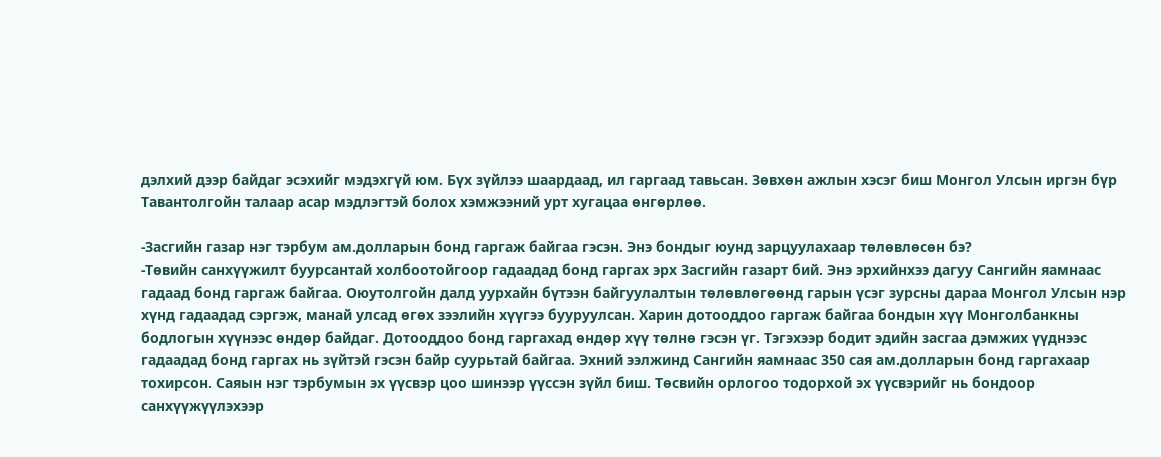дэлхий дээр байдаг эсэхийг мэдэхгүй юм. Бүх зүйлээ шаардаад, ил гаргаад тавьсан. Зөвхөн ажлын хэсэг биш Монгол Улсын иргэн бүр Тавантолгойн талаар асар мэдлэгтэй болох хэмжээний урт хугацаа өнгөрлөө.

-Засгийн газар нэг тэрбум ам.долларын бонд гаргаж байгаа гэсэн. Энэ бондыг юунд зарцуулахаар төлөвлөсөн бэ?
-Төвийн санхүүжилт буурсантай холбоотойгоор гадаадад бонд гаргах эрх Засгийн газарт бий. Энэ эрхийнхээ дагуу Сангийн яамнаас гадаад бонд гаргаж байгаа. Оюутолгойн далд уурхайн бүтээн байгуулалтын төлөвлөгөөнд гарын үсэг зурсны дараа Монгол Улсын нэр хүнд гадаадад сэргэж, манай улсад өгөх зээлийн хүүгээ бууруулсан. Харин дотооддоо гаргаж байгаа бондын хүү Монголбанкны бодлогын хүүнээс өндөр байдаг. Дотооддоо бонд гаргахад өндөр хүү төлнө гэсэн үг. Тэгэхээр бодит эдийн засгаа дэмжих үүднээс гадаадад бонд гаргах нь зүйтэй гэсэн байр суурьтай байгаа. Эхний ээлжинд Сангийн яамнаас 350 сая ам.долларын бонд гаргахаар тохирсон. Саяын нэг тэрбумын эх үүсвэр цоо шинээр үүссэн зүйл биш. Төсвийн орлогоо тодорхой эх үүсвэрийг нь бондоор санхүүжүүлэхээр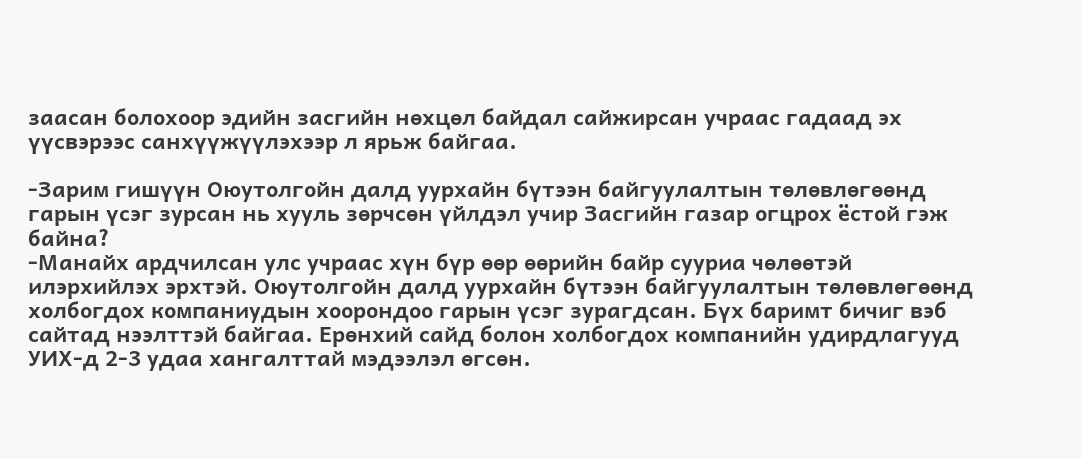заасан болохоор эдийн засгийн нөхцөл байдал сайжирсан учраас гадаад эх үүсвэрээс санхүүжүүлэхээр л ярьж байгаа.

-Зарим гишүүн Оюутолгойн далд уурхайн бүтээн байгуулалтын төлөвлөгөөнд гарын үсэг зурсан нь хууль зөрчсөн үйлдэл учир Засгийн газар огцрох ёстой гэж байна?
-Манайх ардчилсан улс учраас хүн бүр өөр өөрийн байр сууриа чөлөөтэй илэрхийлэх эрхтэй. Оюутолгойн далд уурхайн бүтээн байгуулалтын төлөвлөгөөнд холбогдох компаниудын хоорондоо гарын үсэг зурагдсан. Бүх баримт бичиг вэб сайтад нээлттэй байгаа. Ерөнхий сайд болон холбогдох компанийн удирдлагууд УИХ-д 2-3 удаа хангалттай мэдээлэл өгсөн.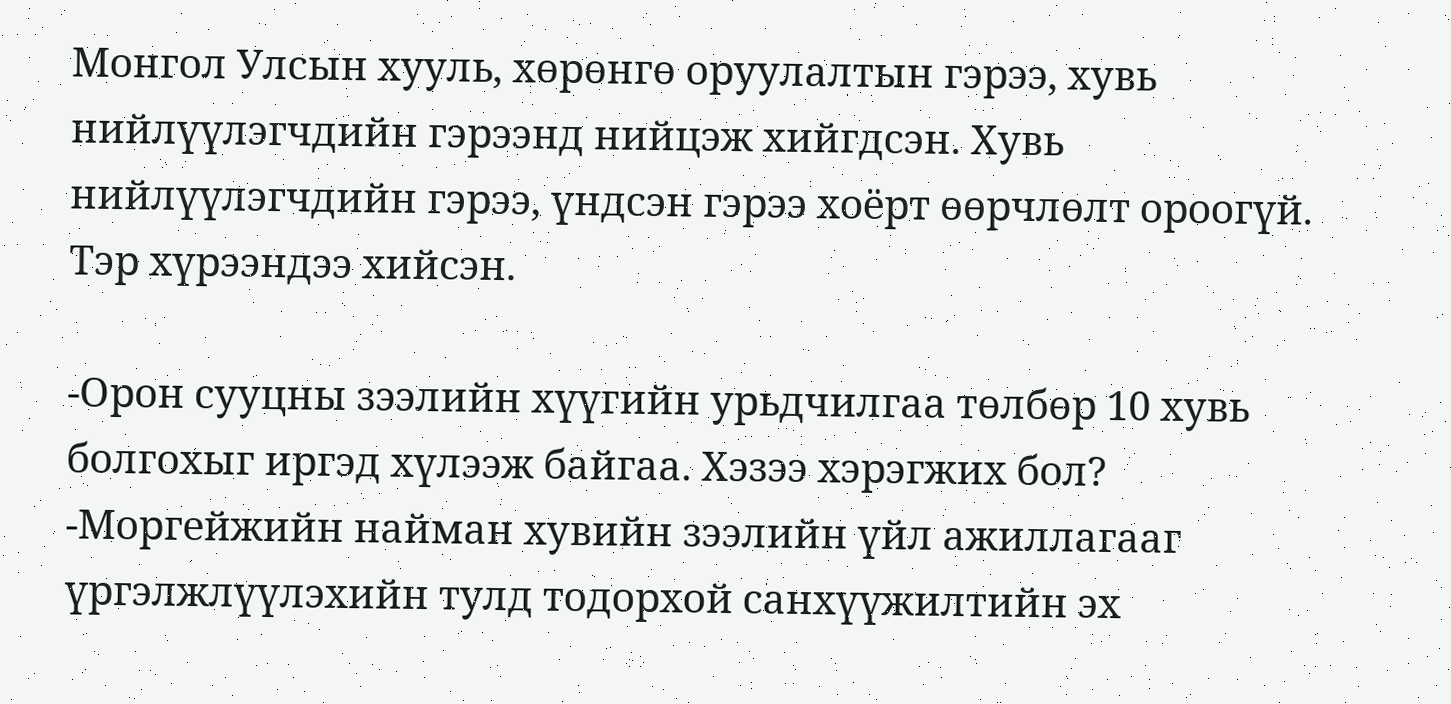Монгол Улсын хууль, хөрөнгө оруулалтын гэрээ, хувь нийлүүлэгчдийн гэрээнд нийцэж хийгдсэн. Хувь нийлүүлэгчдийн гэрээ, үндсэн гэрээ хоёрт өөрчлөлт ороогүй. Тэр хүрээндээ хийсэн.

-Орон сууцны зээлийн хүүгийн урьдчилгаа төлбөр 10 хувь болгохыг иргэд хүлээж байгаа. Хэзээ хэрэгжих бол?
-Моргейжийн найман хувийн зээлийн үйл ажиллагааг үргэлжлүүлэхийн тулд тодорхой санхүүжилтийн эх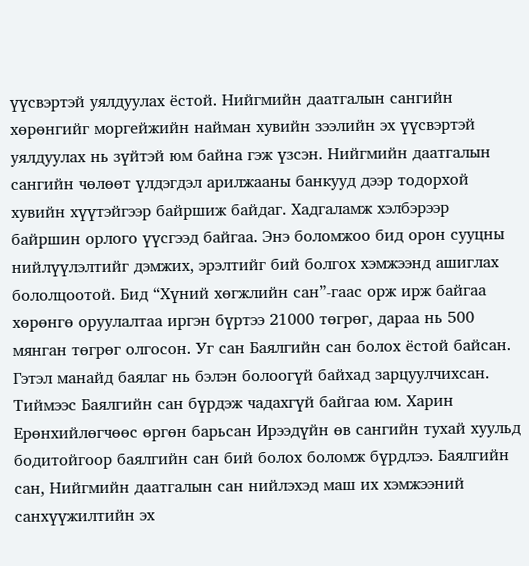үүсвэртэй уялдуулах ёстой. Нийгмийн даатгалын сангийн хөрөнгийг моргейжийн найман хувийн зээлийн эх үүсвэртэй уялдуулах нь зүйтэй юм байна гэж үзсэн. Нийгмийн даатгалын сангийн чөлөөт үлдэгдэл арилжааны банкууд дээр тодорхой хувийн хүүтэйгээр байршиж байдаг. Хадгаламж хэлбэрээр байршин орлого үүсгээд байгаа. Энэ боломжоо бид орон сууцны нийлүүлэлтийг дэмжих, эрэлтийг бий болгох хэмжээнд ашиглах бололцоотой. Бид “Хүний хөгжлийн сан”-гаас орж ирж байгаа хөрөнгө оруулалтаа иргэн бүртээ 21000 төгрөг, дараа нь 500 мянган төгрөг олгосон. Уг сан Баялгийн сан болох ёстой байсан. Гэтэл манайд баялаг нь бэлэн болоогүй байхад зарцуулчихсан. Тиймээс Баялгийн сан бүрдэж чадахгүй байгаа юм. Харин Ерөнхийлөгчөөс өргөн барьсан Ирээдүйн өв сангийн тухай хуульд бодитойгоор баялгийн сан бий болох боломж бүрдлээ. Баялгийн сан, Нийгмийн даатгалын сан нийлэхэд маш их хэмжээний санхүүжилтийн эх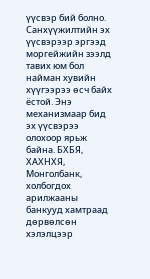үүсвэр бий болно. Санхүүжилтийн эх үүсвэрээр эргээд моргейжийн зээлд тавих юм бол найман хувийн хүүгээрээ өсч байх ёстой. Энэ механизмаар бид эх үүсвэрээ олохоор ярьж байна. БХБЯ, ХАХНХЯ, Монголбанк, холбогдох арилжааны банкууд хамтраад дөрвөлсөн хэлэлцээр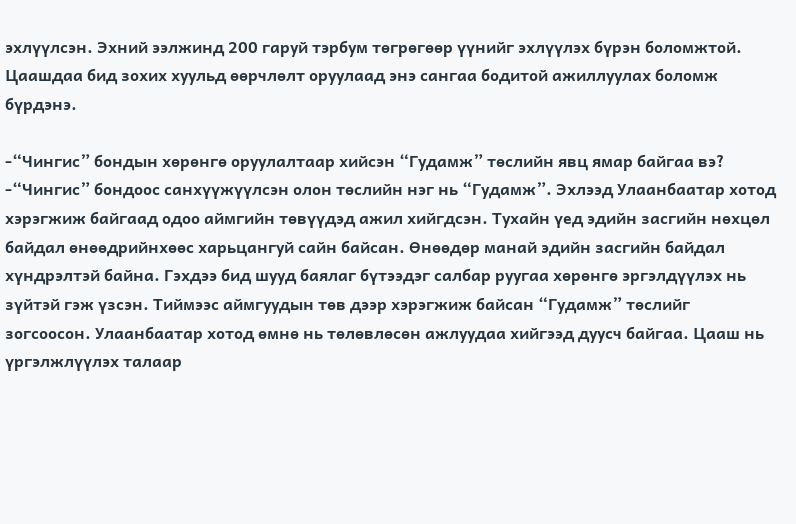эхлүүлсэн. Эхний ээлжинд 200 гаруй тэрбум төгрөгөөр үүнийг эхлүүлэх бүрэн боломжтой. Цаашдаа бид зохих хуульд өөрчлөлт оруулаад энэ сангаа бодитой ажиллуулах боломж бүрдэнэ.

-“Чингис” бондын хөрөнгө оруулалтаар хийсэн “Гудамж” төслийн явц ямар байгаа вэ?
-“Чингис” бондоос санхүүжүүлсэн олон төслийн нэг нь “Гудамж”. Эхлээд Улаанбаатар хотод хэрэгжиж байгаад одоо аймгийн төвүүдэд ажил хийгдсэн. Тухайн үед эдийн засгийн нөхцөл байдал өнөөдрийнхөөс харьцангуй сайн байсан. Өнөөдөр манай эдийн засгийн байдал хүндрэлтэй байна. Гэхдээ бид шууд баялаг бүтээдэг салбар руугаа хөрөнгө эргэлдүүлэх нь зүйтэй гэж үзсэн. Тиймээс аймгуудын төв дээр хэрэгжиж байсан “Гудамж” төслийг зогсоосон. Улаанбаатар хотод өмнө нь төлөвлөсөн ажлуудаа хийгээд дуусч байгаа. Цааш нь үргэлжлүүлэх талаар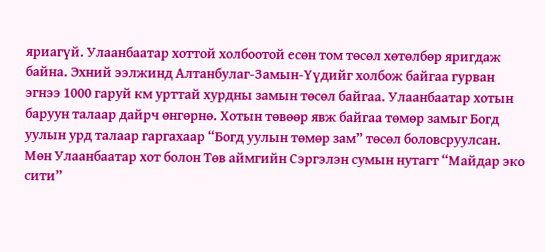яриагүй. Улаанбаатар хоттой холбоотой есөн том төсөл хөтөлбөр яригдаж байна. Эхний ээлжинд Алтанбулаг-Замын-Үүдийг холбож байгаа гурван эгнээ 1000 гаруй км урттай хурдны замын төсөл байгаа. Улаанбаатар хотын баруун талаар дайрч өнгөрнө. Хотын төвөөр явж байгаа төмөр замыг Богд уулын урд талаар гаргахаар “Богд уулын төмөр зам” төсөл боловсруулсан. Мөн Улаанбаатар хот болон Төв аймгийн Сэргэлэн сумын нутагт “Майдар эко сити”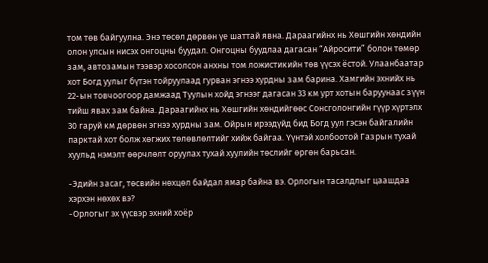том төв байгуулна. Энэ төсөл дөрвөн үе шаттай явна. Дараагийнх нь Хөшгийн хөндийн олон улсын нисэх онгоцны буудал. Онгоцны буудлаа дагасан “Айросити” болон төмөр зам, автозамын тээвэр хосолсон анхны том ложистикийн төв үүсэх ёстой. Улаанбаатар хот Богд уулыг бүтэн тойруулаад гурван эгнээ хурдны зам барина. Хамгийн эхнийх нь 22-ын товчоогоор дамжаад Туулын хойд эгнээг дагасан 33 км урт хотын баруунаас зүүн тийш явах зам байна. Дараагийнх нь Хөшгийн хөндийгөөс Сонсголонгийн гүүр хүртэлх 30 гаруй км дөрвөн эгнээ хурдны зам. Ойрын ирээдүйд бид Богд уул гэсэн байгалийн парктай хот болж хөгжих төлөвлөлтийг хийж байгаа. Үүнтэй холбоотой Газрын тухай хуульд нэмэлт өөрчлөлт оруулах тухай хуулийн төслийг өргөн барьсан.

-Эдийн засаг, төсвийн нөхцөл байдал ямар байна вэ. Орлогын тасалдлыг цаашдаа хэрхэн нөхөх вэ?
-Орлогыг эх үүсвэр эхний хоёр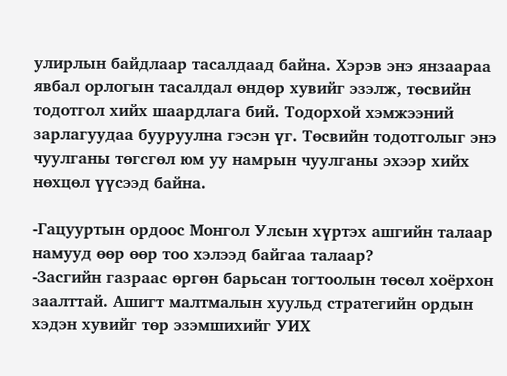улирлын байдлаар тасалдаад байна. Хэрэв энэ янзаараа явбал орлогын тасалдал өндөр хувийг эзэлж, төсвийн тодотгол хийх шаардлага бий. Тодорхой хэмжээний зарлагуудаа бууруулна гэсэн үг. Төсвийн тодотголыг энэ чуулганы төгсгөл юм уу намрын чуулганы эхээр хийх нөхцөл үүсээд байна.

-Гацууртын ордоос Монгол Улсын хүртэх ашгийн талаар намууд өөр өөр тоо хэлээд байгаа талаар?
-Засгийн газраас өргөн барьсан тогтоолын төсөл хоёрхон заалттай. Ашигт малтмалын хуульд стратегийн ордын хэдэн хувийг төр эзэмшихийг УИХ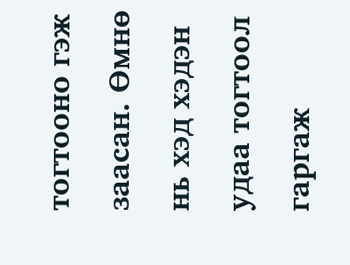тогтооно гэж заасан. Өмнө нь хэд хэдэн удаа тогтоол гаргаж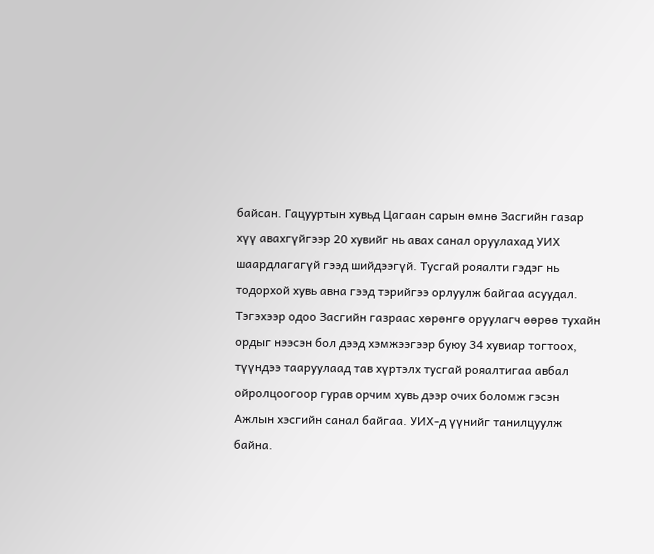байсан. Гацууртын хувьд Цагаан сарын өмнө Засгийн газар хүү авахгүйгээр 20 хувийг нь авах санал оруулахад УИХ шаардлагагүй гээд шийдээгүй. Тусгай рояалти гэдэг нь тодорхой хувь авна гээд тэрийгээ орлуулж байгаа асуудал. Тэгэхээр одоо Засгийн газраас хөрөнгө оруулагч өөрөө тухайн ордыг нээсэн бол дээд хэмжээгээр буюу 34 хувиар тогтоох, түүндээ тааруулаад тав хүртэлх тусгай рояалтигаа авбал ойролцоогоор гурав орчим хувь дээр очих боломж гэсэн Ажлын хэсгийн санал байгаа. УИХ-д үүнийг танилцуулж байна.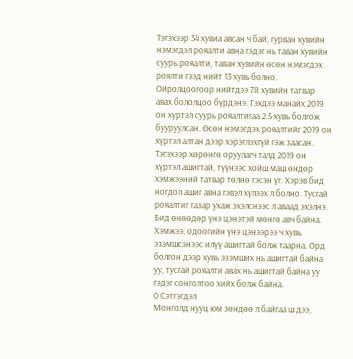Тэгэхээр 34 хувиа авсан ч бай, гурван хувийн нэмэгдэл рояалти авна гэдэг нь таван хувийн суурь рояалти, таван хувийн өсөн нэмэгдэх роялти гээд нийт 13 хувь болно. Ойролцоогоор нийтдээ 78 хувийн татвар авах бололцоо бүрдэнэ. Гэхдээ манайх 2019 он хүртэл суурь рояалтигаа 2.5 хувь болгож бууруулсан. Өсөн нэмэгдэх рояалтийг 2019 он хүртэл алтан дээр хэрэглэхгүй гэж заасан. Тэгэхээр хөрөнгө оруулагч талд 2019 он хүртэл ашигтай, түүнээс хойш маш өндөр хэмжээний татвар төлнө гэсэн үг. Хэрэв бид ногдол ашиг авна гэвэл хүлээх л болно. Тусгай рояалтиг газар ухаж эхэлснээс л аваад эхэлнэ. Бид өнөөдөр үнэ цэнэтэй мөнгө авч байна. Хэмжээ, одоогийн үнэ цэнээрээ ч хувь эзэмшсэнээс илүү ашигтай болж таарна. Орд болгон дээр хувь эзэмших нь ашигтай байна уу, тусгай рояалти авах нь ашигтай байна уу гэдэг сонголтоо хийх болж байна.
0 Сэтгэгдэл
Монголд нууц юм зөндөө л байгаа ш дээ,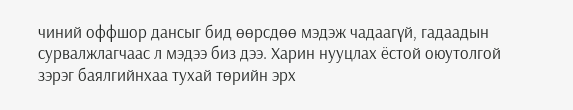чиний оффшор дансыг бид өөрсдөө мэдэж чадаагүй, гадаадын сурвалжлагчаас л мэдээ биз дээ. Харин нууцлах ёстой оюутолгой зэрэг баялгийнхаа тухай төрийн эрх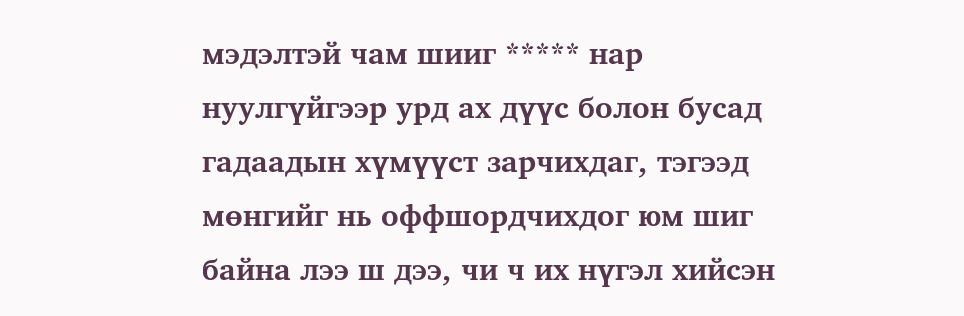мэдэлтэй чам шииг ***** нар нуулгүйгээр урд ах дүүс болон бусад гадаадын хүмүүст зарчихдаг, тэгээд мөнгийг нь оффшордчихдог юм шиг байна лээ ш дээ, чи ч их нүгэл хийсэн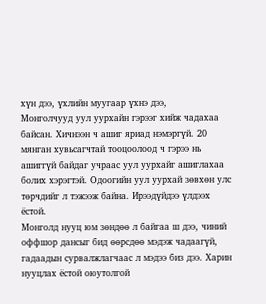хүн дээ, үхлийн муугаар үхнэ дээ,
Монголчууд уул уурхайн гэрээг хийж чадахаа байсан. Хичнээн ч ашиг яриад нэмэргүй. 20 мянган хувьсагчтай тооцоолоод ч гэрээ нь ашиггүй байдаг учраас уул уурхайг ашиглахаа болих хэрэгтэй. Одоогийн уул уурхай зөвхөн улс төрчдийг л тэжээж байна. Ирээдүйдээ үлдээх ёстой.
Монголд нууц юм зөндөө л байгаа ш дээ, чиний оффшор дансыг бид өөрсдөө мэдэж чадаагүй, гадаадын сурвалжлагчаас л мэдээ биз дээ. Харин нууцлах ёстой оюутолгой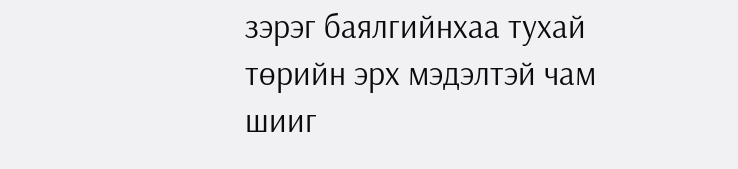зэрэг баялгийнхаа тухай төрийн эрх мэдэлтэй чам шииг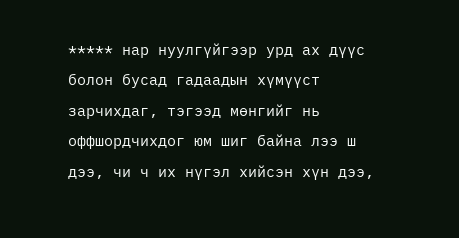***** нар нуулгүйгээр урд ах дүүс болон бусад гадаадын хүмүүст зарчихдаг, тэгээд мөнгийг нь оффшордчихдог юм шиг байна лээ ш дээ, чи ч их нүгэл хийсэн хүн дээ,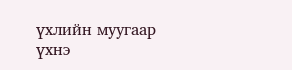үхлийн муугаар үхнэ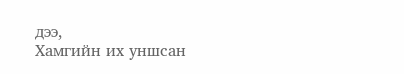дээ,
Хамгийн их уншсан